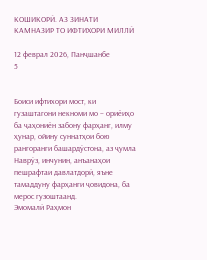КОШИКОРӢ. АЗ ЗИНАТИ КАМНАЗИР ТО ИФТИХОРИ МИЛЛӢ

12 феврал 2026, Панҷшанбе
5


Боиси ифтихори мост, ки гузаштагони некноми мо – ориёиҳо ба ҷаҳониён забону фарҳанг, илму ҳунар, ойину суннатҳои бою рангоранги башардӯстона, аз ҷумла Наврӯз, инчунин, анъанаҳои пешрафтаи давлатдорӣ, яъне тамаддуну фарҳанги ҷовидона, ба мерос гузоштаанд.
Эмомалӣ Раҳмон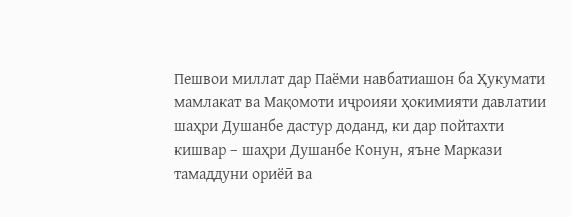Пешвои миллат дар Паёми навбатиашон ба Ҳукумати мамлакат ва Мақомоти иҷроияи ҳокимияти давлатии шаҳри Душанбе дастур доданд, ки дар пойтахти кишвар – шаҳри Душанбе Конун, яъне Маркази тамаддуни ориёӣ ва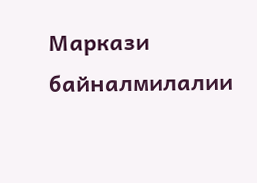Маркази байналмилалии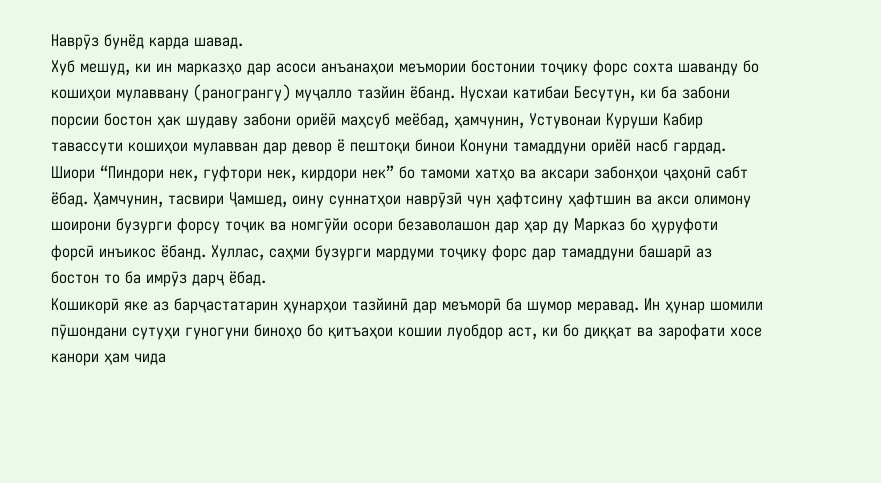Наврӯз бунёд карда шавад.
Хуб мешуд, ки ин марказҳо дар асоси анъанаҳои меъмории бостонии тоҷику форс сохта шаванду бо кошиҳои мулаввану (раногрангу) муҷалло тазйин ёбанд. Нусхаи катибаи Бесутун, ки ба забони порсии бостон ҳак шудаву забони ориёӣ маҳсуб меёбад, ҳамчунин, Устувонаи Куруши Кабир тавассути кошиҳои мулавван дар девор ё пештоқи бинои Конуни тамаддуни ориёӣ насб гардад. Шиори “Пиндори нек, гуфтори нек, кирдори нек” бо тамоми хатҳо ва аксари забонҳои ҷаҳонӣ сабт ёбад. Ҳамчунин, тасвири Ҷамшед, оину суннатҳои наврӯзӣ чун ҳафтсину ҳафтшин ва акси олимону шоирони бузурги форсу тоҷик ва номгӯйи осори безаволашон дар ҳар ду Марказ бо ҳуруфоти форсӣ инъикос ёбанд. Хуллас, саҳми бузурги мардуми тоҷику форс дар тамаддуни башарӣ аз бостон то ба имрӯз дарҷ ёбад.
Кошикорӣ яке аз барҷастатарин ҳунарҳои тазйинӣ дар меъморӣ ба шумор меравад. Ин ҳунар шомили пӯшондани сутуҳи гуногуни биноҳо бо қитъаҳои кошии луобдор аст, ки бо диққат ва зарофати хосе канори ҳам чида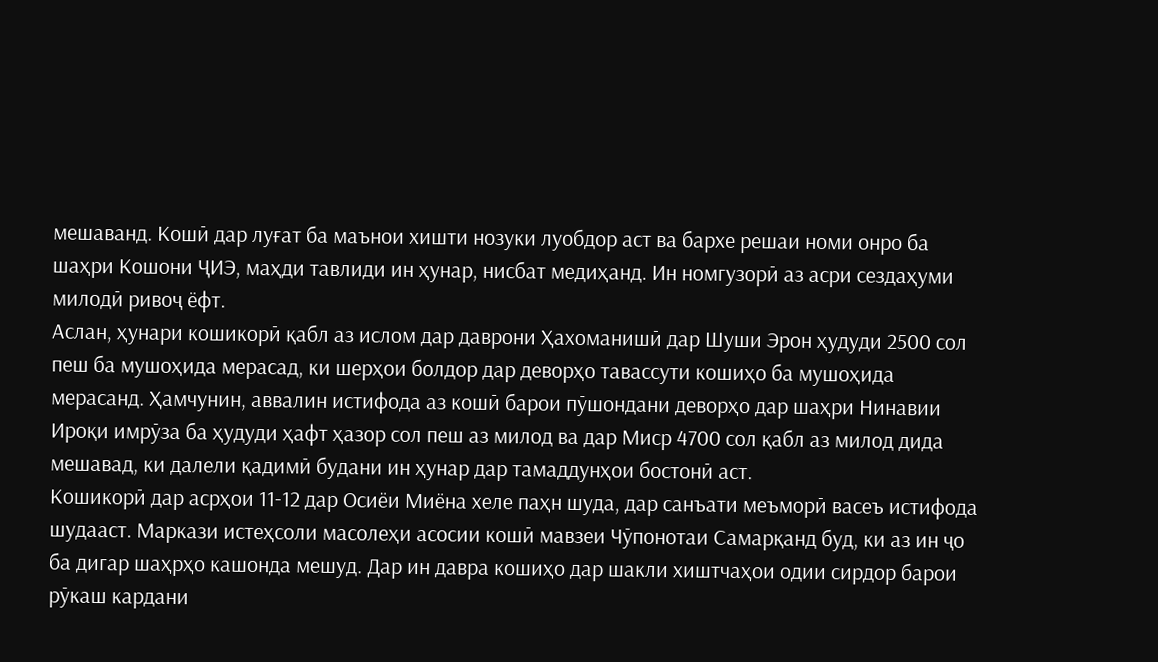мешаванд. Кошӣ дар луғат ба маънои хишти нозуки луобдор аст ва бархе решаи номи онро ба шаҳри Кошони ҶИЭ, маҳди тавлиди ин ҳунар, нисбат медиҳанд. Ин номгузорӣ аз асри сездаҳуми милодӣ ривоҷ ёфт.
Аслан, ҳунари кошикорӣ қабл аз ислом дар даврони Ҳахоманишӣ дар Шуши Эрон ҳудуди 2500 сол пеш ба мушоҳида мерасад, ки шерҳои болдор дар деворҳо тавассути кошиҳо ба мушоҳида мерасанд. Ҳамчунин, аввалин истифода аз кошӣ барои пӯшондани деворҳо дар шаҳри Нинавии Ироқи имрӯза ба ҳудуди ҳафт ҳазор сол пеш аз милод ва дар Миср 4700 сол қабл аз милод дида мешавад, ки далели қадимӣ будани ин ҳунар дар тамаддунҳои бостонӣ аст.
Кошикорӣ дар асрҳои 11-12 дар Осиёи Миёна хеле паҳн шуда, дар санъати меъморӣ васеъ истифода шудааст. Маркази истеҳсоли масолеҳи асосии кошӣ мавзеи Чӯпонотаи Самарқанд буд, ки аз ин ҷо ба дигар шаҳрҳо кашонда мешуд. Дар ин давра кошиҳо дар шакли хиштчаҳои одии сирдор барои рӯкаш кардани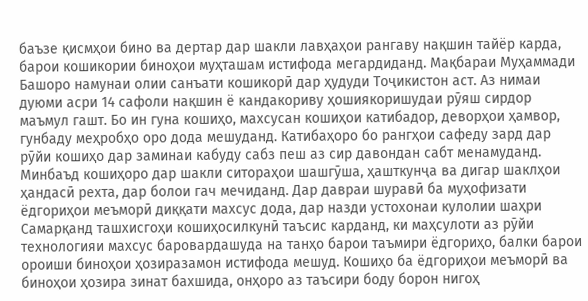баъзе қисмҳои бино ва дертар дар шакли лавҳаҳои рангаву нақшин тайёр карда, барои кошикории биноҳои муҳташам истифода мегардиданд. Мақбараи Муҳаммади Башоро намунаи олии санъати кошикорӣ дар ҳудуди Тоҷикистон аст. Аз нимаи дуюми асри 14 сафоли нақшин ё кандакориву ҳошиякоришудаи рӯяш сирдор маъмул гашт. Бо ин гуна кошиҳо, махсусан кошиҳои катибадор, деворҳои ҳамвор, гунбаду меҳробҳо оро дода мешуданд. Катибаҳоро бо рангҳои сафеду зард дар рӯйи кошиҳо дар заминаи кабуду сабз пеш аз сир давондан сабт менамуданд. Минбаъд кошиҳоро дар шакли ситораҳои шашгӯша, ҳашткунҷа ва дигар шаклҳои ҳандасӣ рехта, дар болои гач мечиданд. Дар давраи шуравӣ ба муҳофизати ёдгориҳои меъморӣ диққати махсус дода, дар назди устохонаи кулолии шаҳри Самарқанд ташхисгоҳи кошиҳосилкунӣ таъсис карданд, ки маҳсулоти аз рӯйи технологияи махсус баровардашуда на танҳо барои таъмири ёдгориҳо, балки барои ороиши биноҳои ҳозиразамон истифода мешуд. Кошиҳо ба ёдгориҳои меъморӣ ва биноҳои ҳозира зинат бахшида, онҳоро аз таъсири боду борон нигоҳ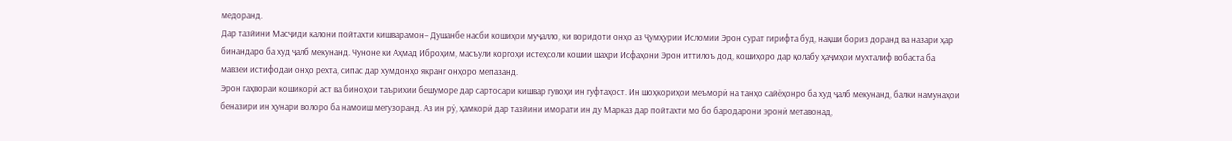медоранд.
Дар тазйини Масҷиди калони пойтахти кишварамон– Душанбе насби кошиҳои муҷалло, ки воридоти онҳо аз Ҷумҳурии Исломии Эрон сурат гирифта буд, нақши бориз доранд ва назари ҳар бинандаро ба худ ҷалб мекунанд. Чуноне ки Аҳмад Иброҳим, масъули коргоҳи истеҳсоли кошии шаҳри Исфаҳони Эрон иттилоъ дод, кошиҳоро дар қолабу ҳаҷмҳои мухталиф вобаста ба мавзеи истифодаи онҳо рехта, сипас дар хумдонҳо якранг онҳоро мепазанд.
Эрон гаҳвораи кошикорӣ аст ва биноҳои таърихии бешуморе дар сартосари кишвар гувоҳи ин гуфтаҳост. Ин шоҳкориҳои меъморӣ на танҳо сайёҳонро ба худ ҷалб мекунанд, балки намунаҳои беназири ин ҳунари волоро ба намоиш мегузоранд. Аз ин рӯ, ҳамкорӣ дар тазйини иморати ин ду Марказ дар пойтахти мо бо бародарони эронӣ метавонад,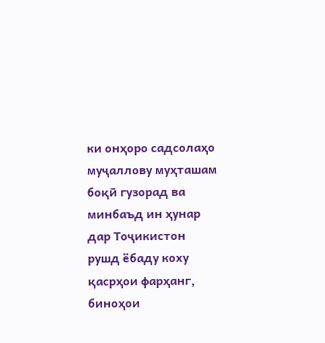ки онҳоро садсолаҳо муҷаллову муҳташам боқӣ гузорад ва минбаъд ин ҳунар дар Тоҷикистон рушд ёбаду коху қасрҳои фарҳанг, биноҳои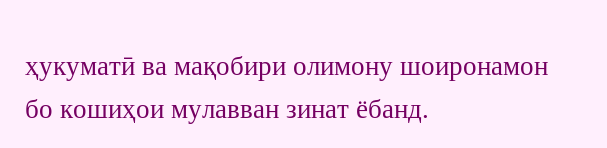ҳукуматӣ ва мақобири олимону шоиронамон бо кошиҳои мулавван зинат ёбанд.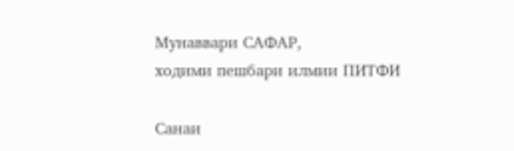Мунаввари САФАР,
ходими пешбари илмии ПИТФИ

Санаи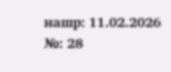нашр: 11.02.2026 №: 28